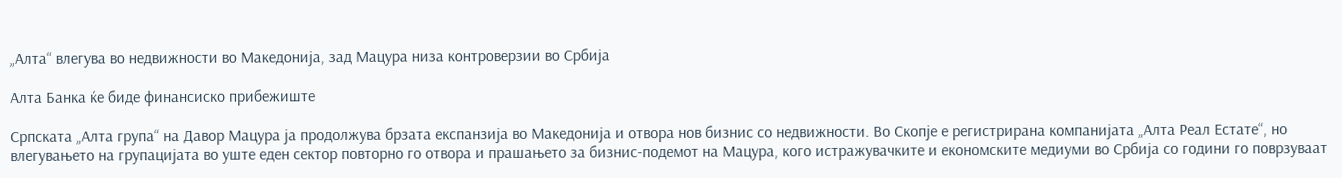„Алта“ влегува во недвижности во Македонија, зад Мацура низа контроверзии во Србија

Алта Банка ќе биде финансиско прибежиште

Српската „Алта група“ на Давор Мацура ја продолжува брзата експанзија во Македонија и отвора нов бизнис со недвижности. Во Скопје е регистрирана компанијата „Алта Реал Естате“, но влегувањето на групацијата во уште еден сектор повторно го отвора и прашањето за бизнис-подемот на Мацура, кого истражувачките и економските медиуми во Србија со години го поврзуваат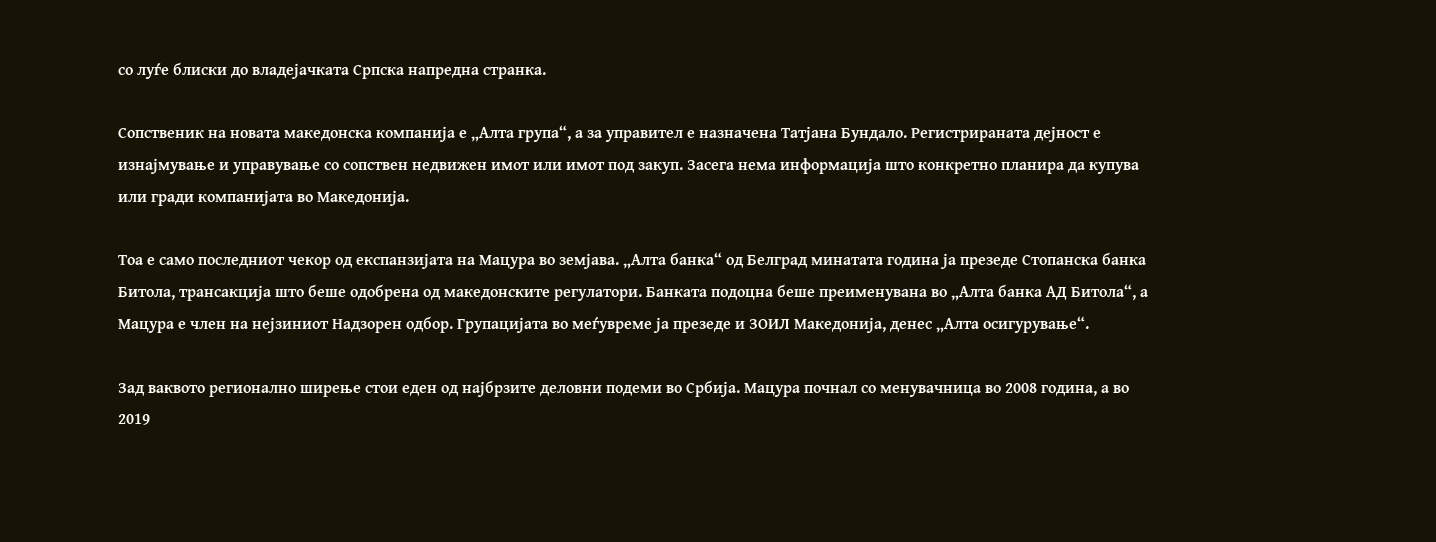со луѓе блиски до владејачката Српска напредна странка.

Сопственик на новата македонска компанија е „Алта група“, а за управител е назначена Татјана Бундало. Регистрираната дејност е изнајмување и управување со сопствен недвижен имот или имот под закуп. Засега нема информација што конкретно планира да купува или гради компанијата во Македонија.

Тоа е само последниот чекор од експанзијата на Мацура во земјава. „Алта банка“ од Белград минатата година ја презеде Стопанска банка Битола, трансакција што беше одобрена од македонските регулатори. Банката подоцна беше преименувана во „Алта банка АД Битола“, а Мацура е член на нејзиниот Надзорен одбор. Групацијата во меѓувреме ја презеде и ЗОИЛ Македонија, денес „Алта осигурување“.

Зад ваквото регионално ширење стои еден од најбрзите деловни подеми во Србија. Мацура почнал со менувачница во 2008 година, а во 2019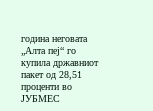година неговата „Алта пеј“ го купила државниот пакет од 28,51 проценти во ЈУБМЕС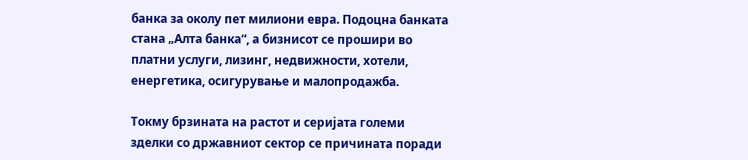банка за околу пет милиони евра. Подоцна банката стана „Алта банка“, а бизнисот се прошири во платни услуги, лизинг, недвижности, хотели, енергетика, осигурување и малопродажба.

Токму брзината на растот и серијата големи зделки со државниот сектор се причината поради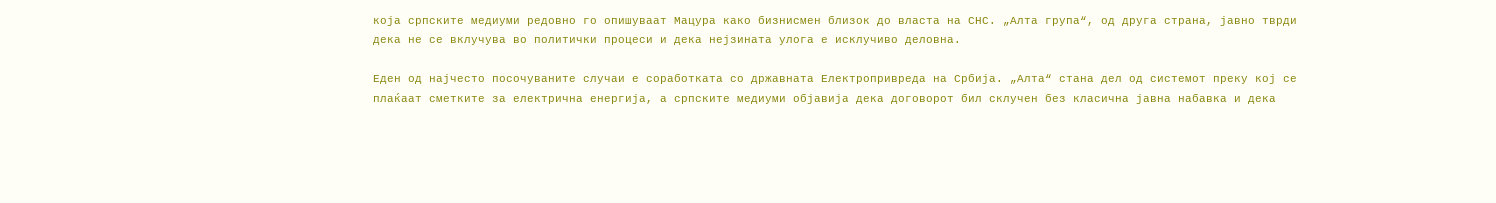која српските медиуми редовно го опишуваат Мацура како бизнисмен близок до власта на СНС. „Алта група“, од друга страна, јавно тврди дека не се вклучува во политички процеси и дека нејзината улога е исклучиво деловна.

Еден од најчесто посочуваните случаи е соработката со државната Електропривреда на Србија. „Алта“ стана дел од системот преку кој се плаќаат сметките за електрична енергија, а српските медиуми објавија дека договорот бил склучен без класична јавна набавка и дека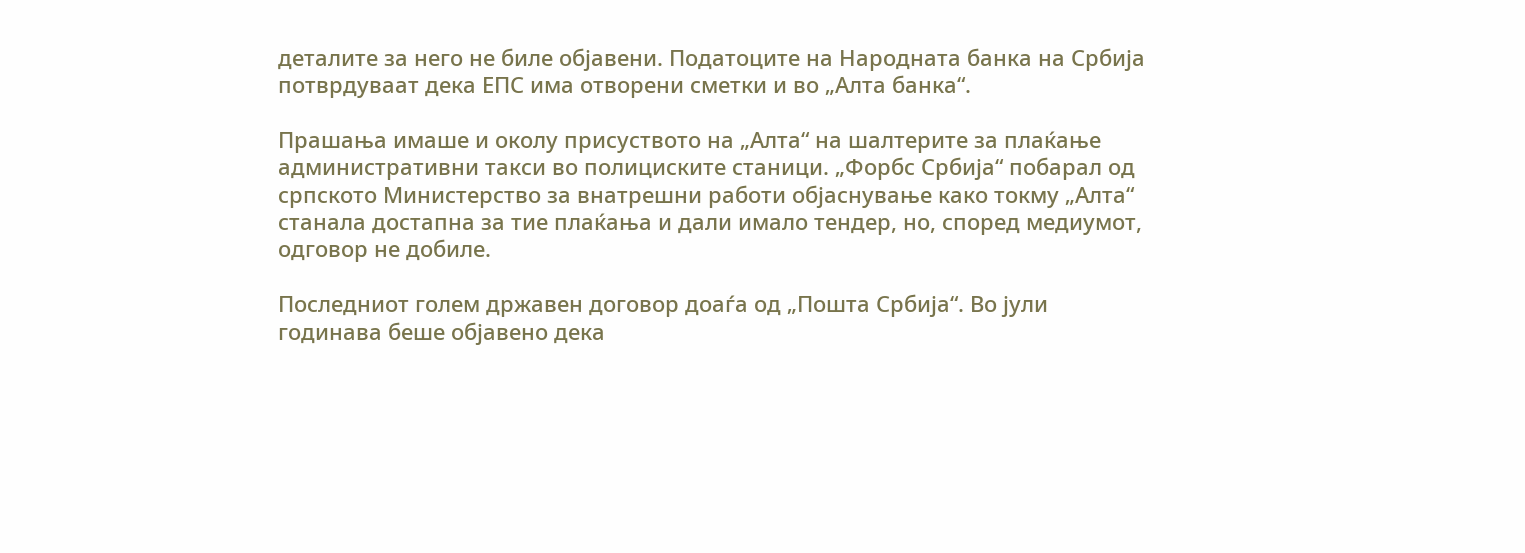деталите за него не биле објавени. Податоците на Народната банка на Србија потврдуваат дека ЕПС има отворени сметки и во „Алта банка“.

Прашања имаше и околу присуството на „Алта“ на шалтерите за плаќање административни такси во полициските станици. „Форбс Србија“ побарал од српското Министерство за внатрешни работи објаснување како токму „Алта“ станала достапна за тие плаќања и дали имало тендер, но, според медиумот, одговор не добиле.

Последниот голем државен договор доаѓа од „Пошта Србија“. Во јули годинава беше објавено дека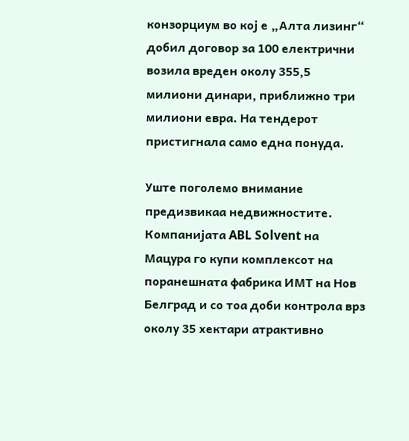конзорциум во кој е „Алта лизинг“ добил договор за 100 електрични возила вреден околу 355,5 милиони динари, приближно три милиони евра. На тендерот пристигнала само една понуда.

Уште поголемо внимание предизвикаа недвижностите. Компанијата ABL Solvent на Мацура го купи комплексот на поранешната фабрика ИМТ на Нов Белград и со тоа доби контрола врз околу 35 хектари атрактивно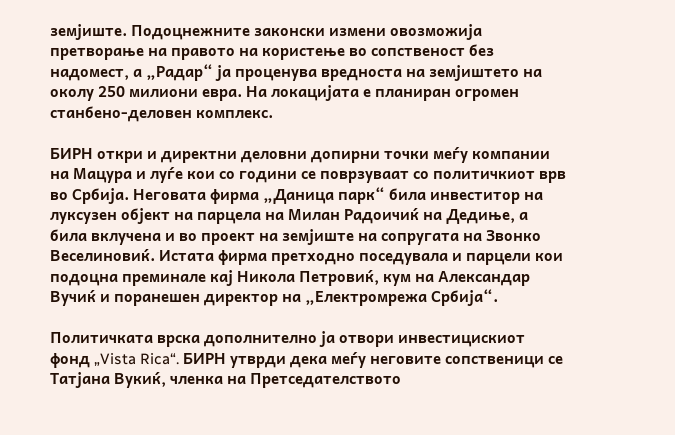земјиште. Подоцнежните законски измени овозможија претворање на правото на користење во сопственост без надомест, а „Радар“ ја проценува вредноста на земјиштето на околу 250 милиони евра. На локацијата е планиран огромен станбено-деловен комплекс.

БИРН откри и директни деловни допирни точки меѓу компании на Мацура и луѓе кои со години се поврзуваат со политичкиот врв во Србија. Неговата фирма „Даница парк“ била инвеститор на луксузен објект на парцела на Милан Радоичиќ на Дедиње, а била вклучена и во проект на земјиште на сопругата на Звонко Веселиновиќ. Истата фирма претходно поседувала и парцели кои подоцна преминале кај Никола Петровиќ, кум на Александар Вучиќ и поранешен директор на „Електромрежа Србија“.

Политичката врска дополнително ја отвори инвестицискиот фонд „Vista Rica“. БИРН утврди дека меѓу неговите сопственици се Татјана Вукиќ, членка на Претседателството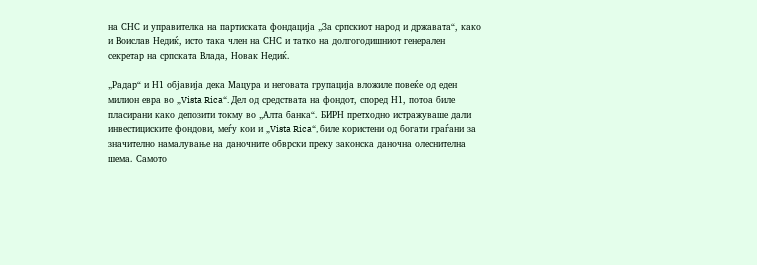на СНС и управителка на партиската фондација „За српскиот народ и државата“, како и Воислав Недиќ, исто така член на СНС и татко на долгогодишниот генерален секретар на српската Влада, Новак Недиќ.

„Радар“ и Н1 објавија дека Мацура и неговата групација вложиле повеќе од еден милион евра во „Vista Rica“. Дел од средствата на фондот, според Н1, потоа биле пласирани како депозити токму во „Алта банка“. БИРН претходно истражуваше дали инвестициските фондови, меѓу кои и „Vista Rica“, биле користени од богати граѓани за значително намалување на даночните обврски преку законска даночна олеснителна шема. Самото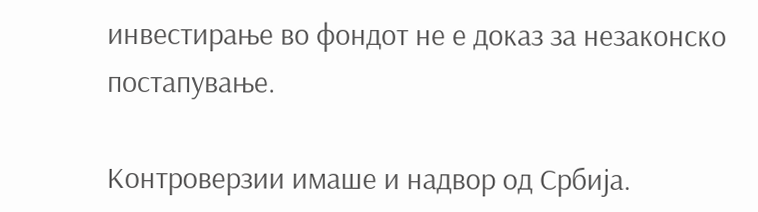инвестирање во фондот не е доказ за незаконско постапување.

Контроверзии имаше и надвор од Србија.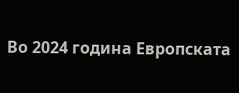Во 2024 година Европската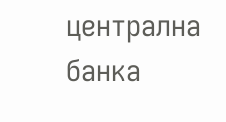централна банка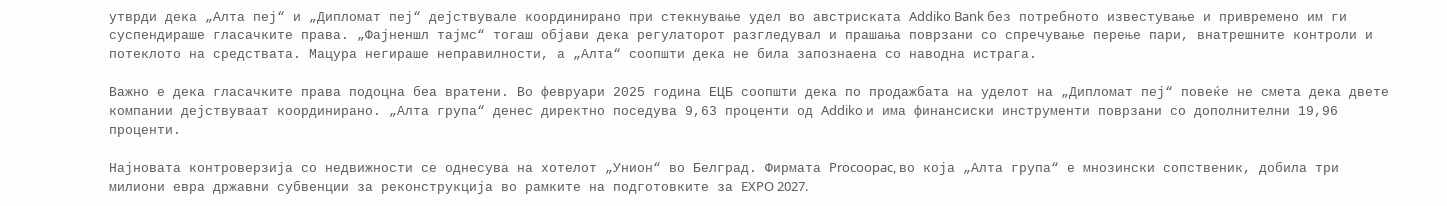утврди дека „Алта пеј“ и „Дипломат пеј“ дејствувале координирано при стекнување удел во австриската Addiko Bank без потребното известување и привремено им ги суспендираше гласачките права. „Фајненшл тајмс“ тогаш објави дека регулаторот разгледувал и прашања поврзани со спречување перење пари, внатрешните контроли и потеклото на средствата. Мацура негираше неправилности, а „Алта“ соопшти дека не била запознаена со наводна истрага.

Важно е дека гласачките права подоцна беа вратени. Во февруари 2025 година ЕЦБ соопшти дека по продажбата на уделот на „Дипломат пеј“ повеќе не смета дека двете компании дејствуваат координирано. „Алта група“ денес директно поседува 9,63 проценти од Addiko и има финансиски инструменти поврзани со дополнителни 19,96 проценти.

Најновата контроверзија со недвижности се однесува на хотелот „Унион“ во Белград. Фирмата Procoopac, во која „Алта група“ е мнозински сопственик, добила три милиони евра државни субвенции за реконструкција во рамките на подготовките за EXPO 2027.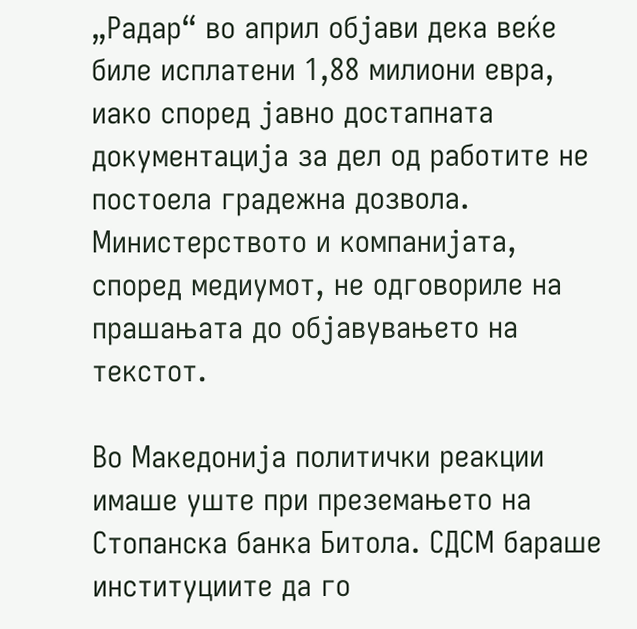„Радар“ во април објави дека веќе биле исплатени 1,88 милиони евра, иако според јавно достапната документација за дел од работите не постоела градежна дозвола. Министерството и компанијата, според медиумот, не одговориле на прашањата до објавувањето на текстот.

Во Македонија политички реакции имаше уште при преземањето на Стопанска банка Битола. СДСМ бараше институциите да го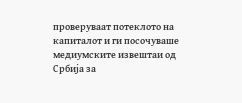проверуваат потеклото на капиталот и ги посочуваше медиумските извештаи од Србија за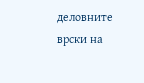деловните врски на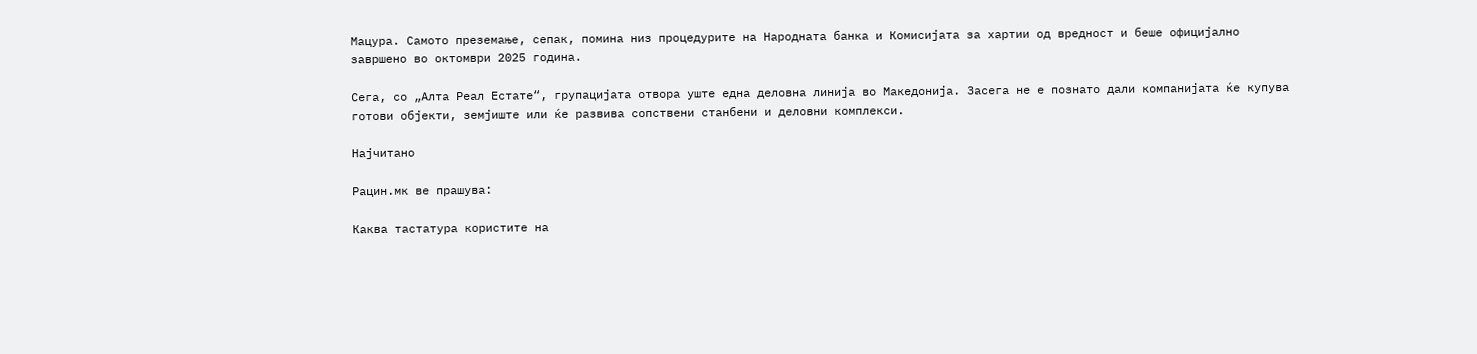Мацура. Самото преземање, сепак, помина низ процедурите на Народната банка и Комисијата за хартии од вредност и беше официјално завршено во октомври 2025 година.

Сега, со „Алта Реал Естате“, групацијата отвора уште една деловна линија во Македонија. Засега не е познато дали компанијата ќе купува готови објекти, земјиште или ќе развива сопствени станбени и деловни комплекси.

Најчитано

Рацин.мк ве прашува:

Каква тастатура користите на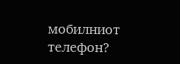мобилниот телефон?